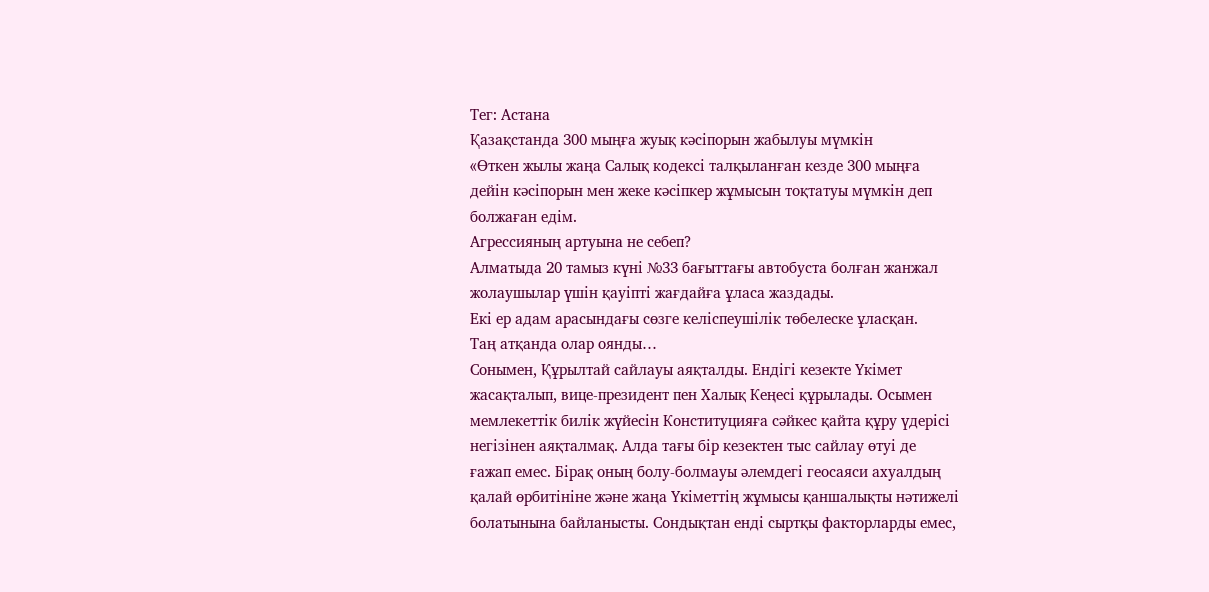Тег: Астана
Қазақстанда 300 мыңға жуық кәсіпорын жабылуы мүмкін
«Өткен жылы жаңа Салық кодексі талқыланған кезде 300 мыңға дейін кәсіпорын мен жеке кәсіпкер жұмысын тоқтатуы мүмкін деп болжаған едім.
Агрессияның артуына не себеп?
Алматыда 20 тамыз күні №33 бағыттағы автобуста болған жанжал жолаушылар үшін қауіпті жағдайға ұласа жаздады.
Екі ер адам арасындағы сөзге келіспеушілік төбелеске ұласқан.
Таң атқанда олар оянды…
Сонымен, Құрылтай сайлауы аяқталды. Ендігі кезекте Үкімет жасақталып, вице-президент пен Халық Кеңесі құрылады. Осымен мемлекеттік билік жүйесін Конституцияға сәйкес қайта құру үдерісі негізінен аяқталмақ. Алда тағы бір кезектен тыс сайлау өтуі де ғажап емес. Бірақ оның болу-болмауы әлемдегі геосаяси ахуалдың қалай өрбитініне және жаңа Үкіметтің жұмысы қаншалықты нәтижелі болатынына байланысты. Сондықтан енді сыртқы факторларды емес,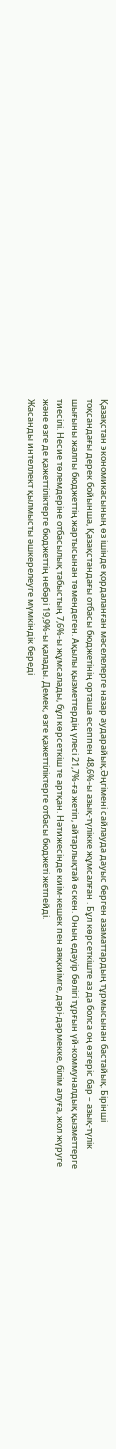Қазақстан экономикасының өз ішінде қордаланған мәселелерге назар аударайық.Әңгімені сайлауда дауыс берген азаматтардың тұрмысынан бастайық. Бірінші тоқсандағы дерек бойынша, Қазақстандағы отбасы бюджетінің орташа есеппен 48,6%-ы азық-түлікке жұмсалған . Бұл көрсеткіште аз да болса оң өзгеріс бар – азық-түлік шығыны жалпы бюджеттің жартысынан төмендеген. Ақылы қызметтердің үлесі 21,7%-ға жетіп, айтарлықтай өскен. Оның едәуір бөлігі тұрғын үй-коммуналдық қызметтерге тиесілі. Несие төлемдеріне отбасылық табыстың 7,6%-ы жұмсалады, бұл көрсеткіш те артқан. Нәтижесінде киім-кешек пен аяқкиімге, дәрі-дәрмекке, білім алуға, жол жүруге және өзге де қажеттіліктерге бюджеттің небәрі 19,9%-ы қалады. Демек, өзге қажеттіліктерге отбасы бюджеті жетпейді.
Жасанды интеллект қылмысты әшкерелеуге мүмкіндік береді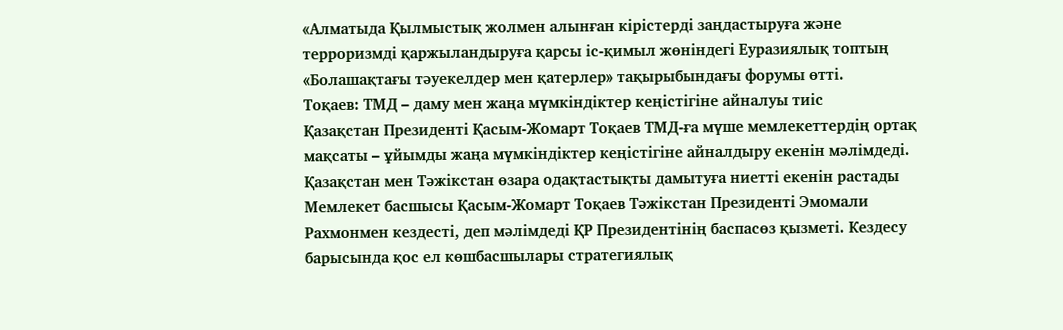«Алматыда Қылмыстық жолмен алынған кірістерді заңдастыруға және терроризмді қаржыландыруға қарсы іс-қимыл жөніндегі Еуразиялық топтың «Болашақтағы тәуекелдер мен қатерлер» тақырыбындағы форумы өтті.
Тоқаев: ТМД – даму мен жаңа мүмкіндіктер кеңістігіне айналуы тиіс
Қазақстан Президенті Қасым-Жомарт Тоқаев ТМД-ға мүше мемлекеттердің ортақ мақсаты – ұйымды жаңа мүмкіндіктер кеңістігіне айналдыру екенін мәлімдеді.
Қазақстан мен Тәжікстан өзара одақтастықты дамытуға ниетті екенін растады
Мемлекет басшысы Қасым-Жомарт Тоқаев Тәжікстан Президенті Эмомали Рахмонмен кездесті, деп мәлімдеді ҚР Президентінің баспасөз қызметі. Кездесу барысында қос ел көшбасшылары стратегиялық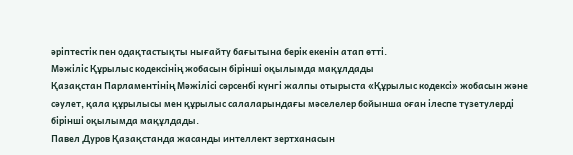әріптестік пен одақтастықты нығайту бағытына берік екенін атап өтті.
Мәжіліс Құрылыс кодексінің жобасын бірінші оқылымда мақұлдады
Қазақстан Парламентінің Мәжілісі сәрсенбі күнгі жалпы отырыста «Құрылыс кодексі» жобасын және сәулет, қала құрылысы мен құрылыс салаларындағы мәселелер бойынша оған ілеспе түзетулерді бірінші оқылымда мақұлдады.
Павел Дуров Қазақстанда жасанды интеллект зертханасын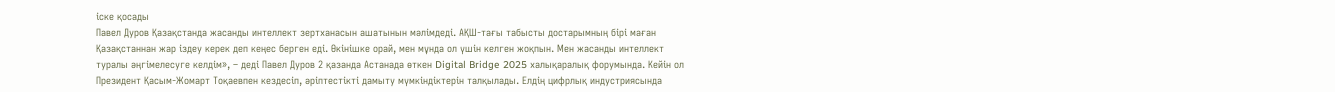іске қосады
Павел Дуров Қазақстанда жасанды интеллект зертханасын ашатынын мәлімдеді. АҚШ-тағы табысты достарымның бірі маған Қазақстаннан жар іздеу керек деп кеңес берген еді. Өкінішке орай, мен мұнда ол үшін келген жоқпын. Мен жасанды интеллект туралы әңгімелесуге келдім», – деді Павел Дуров 2 қазанда Астанада өткен Digital Bridge 2025 халықаралық форумында. Кейін ол Президент Қасым-Жомарт Тоқаевпен кездесіп, әріптестікті дамыту мүмкіндіктерін талқылады. Елдің цифрлық индустриясында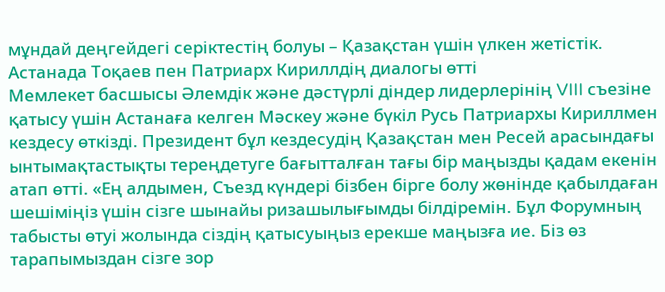мұндай деңгейдегі серіктестің болуы – Қазақстан үшін үлкен жетістік.
Астанада Тоқаев пен Патриарх Кириллдің диалогы өтті
Мемлекет басшысы Әлемдік және дәстүрлі діндер лидерлерінің VIII съезіне қатысу үшін Астанаға келген Мәскеу және бүкіл Русь Патриархы Кириллмен кездесу өткізді. Президент бұл кездесудің Қазақстан мен Ресей арасындағы ынтымақтастықты тереңдетуге бағытталған тағы бір маңызды қадам екенін атап өтті. «Ең алдымен, Съезд күндері бізбен бірге болу жөнінде қабылдаған шешіміңіз үшін сізге шынайы ризашылығымды білдіремін. Бұл Форумның табысты өтуі жолында сіздің қатысуыңыз ерекше маңызға ие. Біз өз тарапымыздан сізге зор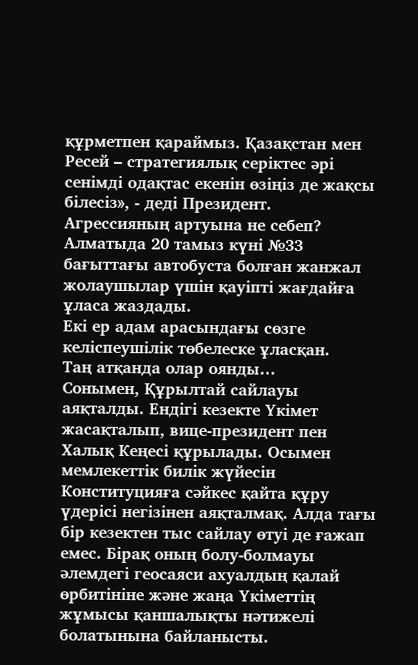құрметпен қараймыз. Қазақстан мен Ресей – стратегиялық серіктес әрі сенімді одақтас екенін өзіңіз де жақсы білесіз», - деді Президент.
Агрессияның артуына не себеп?
Алматыда 20 тамыз күні №33 бағыттағы автобуста болған жанжал жолаушылар үшін қауіпті жағдайға ұласа жаздады.
Екі ер адам арасындағы сөзге келіспеушілік төбелеске ұласқан.
Таң атқанда олар оянды…
Сонымен, Құрылтай сайлауы аяқталды. Ендігі кезекте Үкімет жасақталып, вице-президент пен Халық Кеңесі құрылады. Осымен мемлекеттік билік жүйесін Конституцияға сәйкес қайта құру үдерісі негізінен аяқталмақ. Алда тағы бір кезектен тыс сайлау өтуі де ғажап емес. Бірақ оның болу-болмауы әлемдегі геосаяси ахуалдың қалай өрбитініне және жаңа Үкіметтің жұмысы қаншалықты нәтижелі болатынына байланысты.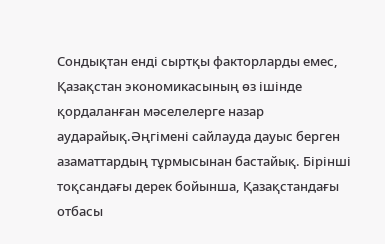Сондықтан енді сыртқы факторларды емес, Қазақстан экономикасының өз ішінде қордаланған мәселелерге назар аударайық.Әңгімені сайлауда дауыс берген азаматтардың тұрмысынан бастайық. Бірінші тоқсандағы дерек бойынша, Қазақстандағы отбасы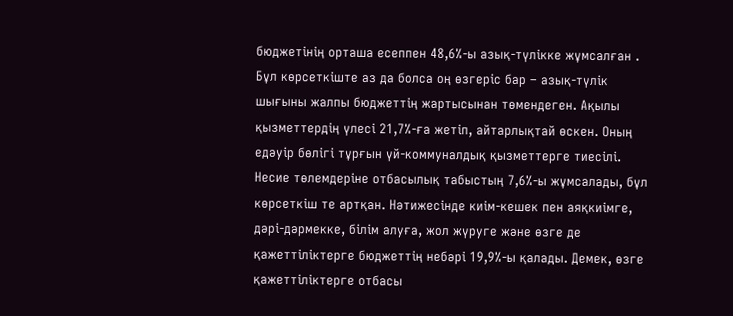бюджетінің орташа есеппен 48,6%-ы азық-түлікке жұмсалған . Бұл көрсеткіште аз да болса оң өзгеріс бар – азық-түлік шығыны жалпы бюджеттің жартысынан төмендеген. Ақылы қызметтердің үлесі 21,7%-ға жетіп, айтарлықтай өскен. Оның едәуір бөлігі тұрғын үй-коммуналдық қызметтерге тиесілі. Несие төлемдеріне отбасылық табыстың 7,6%-ы жұмсалады, бұл көрсеткіш те артқан. Нәтижесінде киім-кешек пен аяқкиімге, дәрі-дәрмекке, білім алуға, жол жүруге және өзге де қажеттіліктерге бюджеттің небәрі 19,9%-ы қалады. Демек, өзге қажеттіліктерге отбасы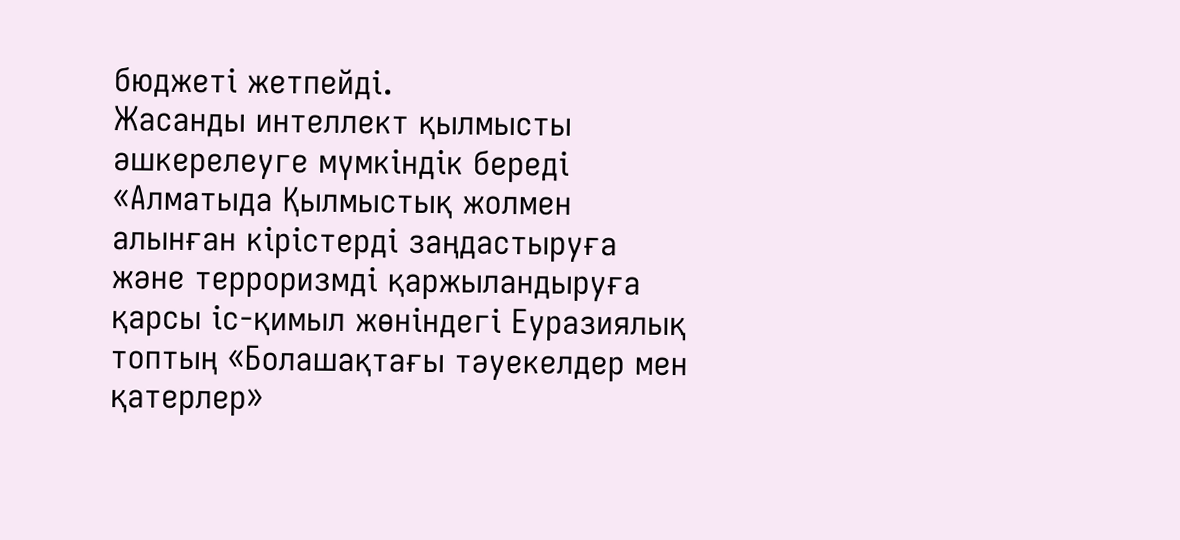бюджеті жетпейді.
Жасанды интеллект қылмысты әшкерелеуге мүмкіндік береді
«Алматыда Қылмыстық жолмен алынған кірістерді заңдастыруға және терроризмді қаржыландыруға қарсы іс-қимыл жөніндегі Еуразиялық топтың «Болашақтағы тәуекелдер мен қатерлер»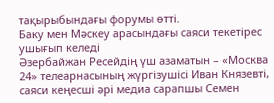тақырыбындағы форумы өтті.
Баку мен Мәскеу арасындағы саяси текетірес ушығып келеді
Әзербайжан Ресейдің үш азаматын – «Москва 24» телеарнасының жүргізушісі Иван Князевті, саяси кеңесші әрі медиа сарапшы Семен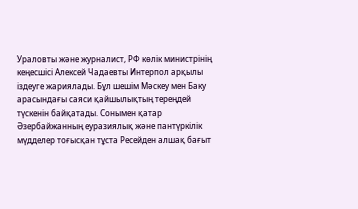Ураловты және журналист, РФ көлік министрінің кеңесшісі Алексей Чадаевты Интерпол арқылы іздеуге жариялады. Бұл шешім Мәскеу мен Баку арасындағы саяси қайшылықтың тереңдей түскенін байқатады. Сонымен қатар Әзербайжанның еуразиялық және пантүркілік мүдделер тоғысқан тұста Ресейден алшақ бағыт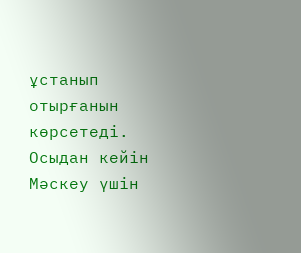ұстанып отырғанын көрсетеді. Осыдан кейін Мәскеу үшін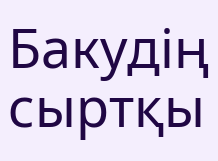Бакудің сыртқы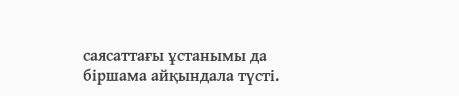саясаттағы ұстанымы да біршама айқындала түсті.